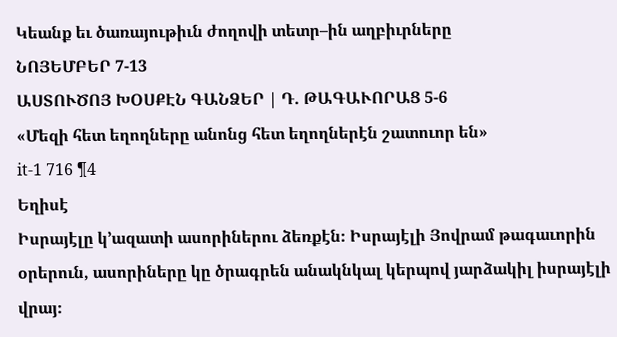Կեանք եւ ծառայութիւն ժողովի տետր–ին աղբիւրները
ՆՈՅԵՄԲԵՐ 7-13
ԱՍՏՈՒԾՈՅ ԽՕՍՔԷՆ ԳԱՆՁԵՐ | Դ. ԹԱԳԱՒՈՐԱՑ 5-6
«Մեզի հետ եղողները անոնց հետ եղողներէն շատուոր են»
it-1 716 ¶4
Եղիսէ
Իսրայէլը կ’ազատի ասորիներու ձեռքէն։ Իսրայէլի Յովրամ թագաւորին օրերուն, ասորիները կը ծրագրեն անակնկալ կերպով յարձակիլ իսրայէլի վրայ։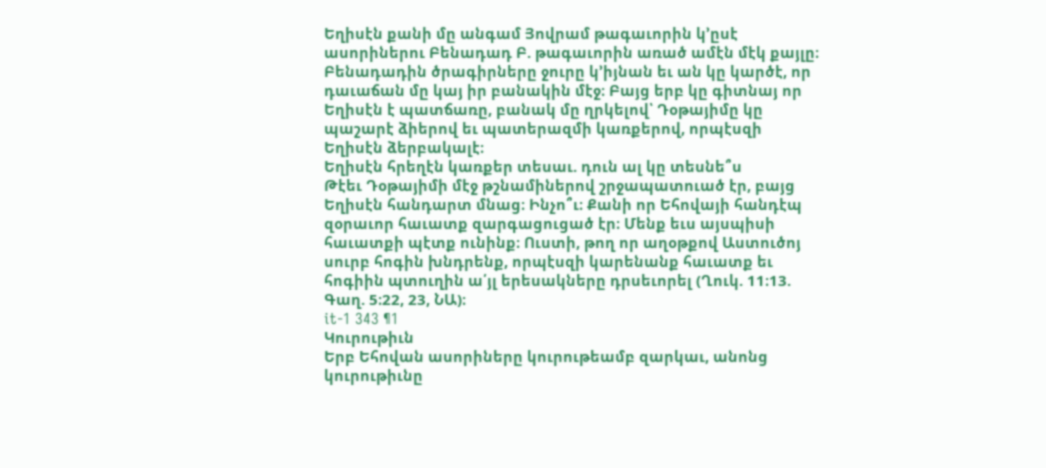Եղիսէն քանի մը անգամ Յովրամ թագաւորին կ’ըսէ ասորիներու Բենադադ Բ. թագաւորին առած ամէն մէկ քայլը։ Բենադադին ծրագիրները ջուրը կ’իյնան եւ ան կը կարծէ, որ դաւաճան մը կայ իր բանակին մէջ։ Բայց երբ կը գիտնայ որ Եղիսէն է պատճառը, բանակ մը ղրկելով՝ Դօթայիմը կը պաշարէ ձիերով եւ պատերազմի կառքերով, որպէսզի Եղիսէն ձերբակալէ։
Եղիսէն հրեղէն կառքեր տեսաւ. դուն ալ կը տեսնե՞ս
Թէեւ Դօթայիմի մէջ թշնամիներով շրջապատուած էր, բայց Եղիսէն հանդարտ մնաց։ Ինչո՞ւ։ Քանի որ Եհովայի հանդէպ զօրաւոր հաւատք զարգացուցած էր։ Մենք եւս այսպիսի հաւատքի պէտք ունինք։ Ուստի, թող որ աղօթքով Աստուծոյ սուրբ հոգին խնդրենք, որպէսզի կարենանք հաւատք եւ հոգիին պտուղին ա՛յլ երեսակները դրսեւորել (Ղուկ. 11։13. Գաղ. 5։22, 23, ՆԱ)։
it-1 343 ¶1
Կուրութիւն
Երբ Եհովան ասորիները կուրութեամբ զարկաւ, անոնց կուրութիւնը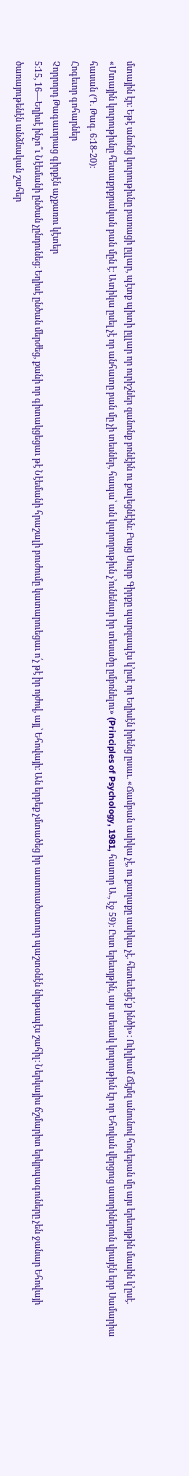մտային էր։ Եթէ անոնց կուրութիւնը բառացի ըլլար, պէտք պիտի ըլլար որ ուրիշներ զանոնք բռնէին ու քալեցնէին։ Բայց Սուրբ Գիրքը պարզապէս կ’ըսէ որ Եղիսէն իրենց ըսաւ. «Ճամբան ասիկա չէ, ու քաղաքը ասիկա չէ. հետեւեցէ՛ք ինծի»։ Ուիլիամ Ճէյմզ անունով հոգեբան մը այս երեւոյթին մասին կ’ըսէ. «Մտային կուրութիւնը հետաքրքրական բան մըն է։ Ատիկա ըսել չէ որ անհատը բան մը չի տեսներ, հապա՝ ան կարողութիւն չ’ունենար իր տեսածը ըմբռնելու» (Principles of Psychology, 1981, հատոր Ա., էջ 59)։ Ըստ երեւոյթին, այս տեսակ կուրութիւն էր որ Եհովան վերցուց ասորիներուն վրայէն երբ Սամարիա հասան (Դ. Թագ. 6։18-20)։
Հոգեւոր գոհարներ
Չորրորդ Թագաւորաց գիրքէն աչքառու կէտեր
5։15, 16—Եղիսէ ինչո՞ւ Նէեմանի ընծան չընդունեց։ Եղիսէ ընծան մերժեց, քանի որ գիտակցեցաւ թէ Նէեմանի հրաշալի բուժումը կատարուեցաւ ո՛չ թէ իր ոյժով, այլ՝ Եհովայի։ Ան երբեք չմտածեց իր աստուածատուր պաշտօնէն նիւթապէս շահիլ։ Ներկայիս ճշմարիտ երկրպագուները չեն ջանար Եհովայի ծառայութենէն անձնական շահեր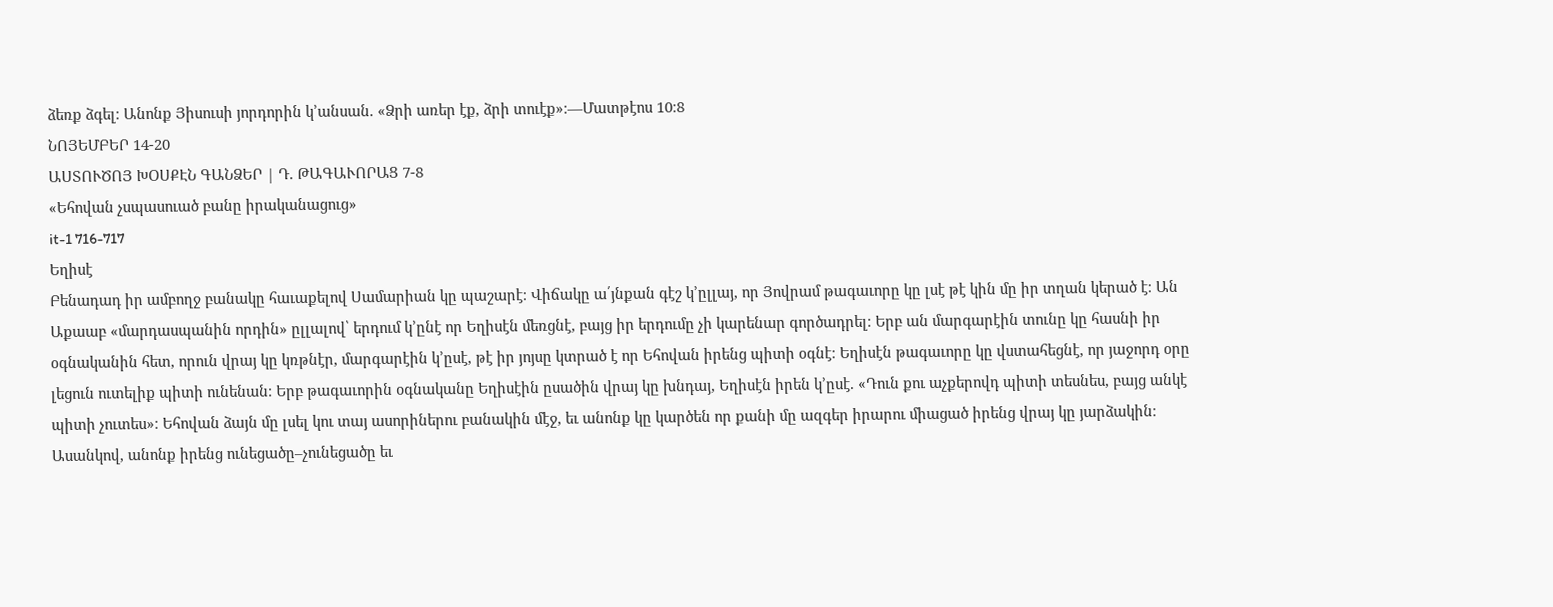ձեռք ձգել։ Անոնք Յիսուսի յորդորին կ’անսան. «Ձրի առեր էք, ձրի տուէք»։—Մատթէոս 10։8
ՆՈՅԵՄԲԵՐ 14-20
ԱՍՏՈՒԾՈՅ ԽՕՍՔԷՆ ԳԱՆՁԵՐ | Դ. ԹԱԳԱՒՈՐԱՑ 7-8
«Եհովան չսպասուած բանը իրականացուց»
it-1 716-717
Եղիսէ
Բենադադ իր ամբողջ բանակը հաւաքելով Սամարիան կը պաշարէ։ Վիճակը ա՛յնքան գէշ կ’ըլլայ, որ Յովրամ թագաւորը կը լսէ թէ կին մը իր տղան կերած է։ Ան Աքաաբ «մարդասպանին որդին» ըլլալով՝ երդում կ’ընէ որ Եղիսէն մեռցնէ, բայց իր երդումը չի կարենար գործադրել։ Երբ ան մարգարէին տունը կը հասնի իր օգնականին հետ, որուն վրայ կը կռթնէր, մարգարէին կ’ըսէ, թէ իր յոյսը կտրած է որ Եհովան իրենց պիտի օգնէ։ Եղիսէն թագաւորը կը վստահեցնէ, որ յաջորդ օրը լեցուն ուտելիք պիտի ունենան։ Երբ թագաւորին օգնականը Եղիսէին ըսածին վրայ կը խնդայ, Եղիսէն իրեն կ’ըսէ. «Դուն քու աչքերովդ պիտի տեսնես, բայց անկէ պիտի չուտես»։ Եհովան ձայն մը լսել կու տայ ասորիներու բանակին մէջ, եւ անոնք կը կարծեն որ քանի մը ազգեր իրարու միացած իրենց վրայ կը յարձակին։ Ասանկով, անոնք իրենց ունեցածը–չունեցածը եւ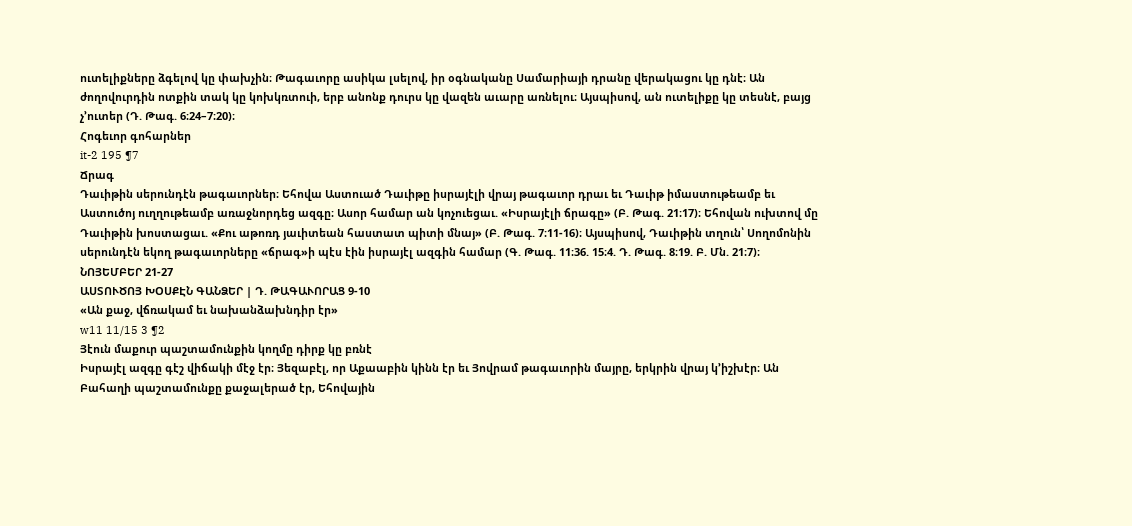ուտելիքները ձգելով կը փախչին։ Թագաւորը ասիկա լսելով, իր օգնականը Սամարիայի դրանը վերակացու կը դնէ։ Ան ժողովուրդին ոտքին տակ կը կոխկռտուի, երբ անոնք դուրս կը վազեն աւարը առնելու։ Այսպիսով, ան ուտելիքը կը տեսնէ, բայց չ’ուտեր (Դ. Թագ. 6։24–7։20)։
Հոգեւոր գոհարներ
it-2 195 ¶7
Ճրագ
Դաւիթին սերունդէն թագաւորներ։ Եհովա Աստուած Դաւիթը իսրայէլի վրայ թագաւոր դրաւ եւ Դաւիթ իմաստութեամբ եւ Աստուծոյ ուղղութեամբ առաջնորդեց ազգը։ Ասոր համար ան կոչուեցաւ. «Իսրայէլի ճրագը» (Բ. Թագ. 21։17)։ Եհովան ուխտով մը Դաւիթին խոստացաւ. «Քու աթոռդ յաւիտեան հաստատ պիտի մնայ» (Բ. Թագ. 7։11-16)։ Այսպիսով, Դաւիթին տղուն՝ Սողոմոնին սերունդէն եկող թագաւորները «ճրագ»ի պէս էին իսրայէլ ազգին համար (Գ. Թագ. 11։36. 15։4. Դ. Թագ. 8։19. Բ. Մն. 21։7)։
ՆՈՅԵՄԲԵՐ 21-27
ԱՍՏՈՒԾՈՅ ԽՕՍՔԷՆ ԳԱՆՁԵՐ | Դ. ԹԱԳԱՒՈՐԱՑ 9-10
«Ան քաջ, վճռակամ եւ նախանձախնդիր էր»
w11 11/15 3 ¶2
Յէուն մաքուր պաշտամունքին կողմը դիրք կը բռնէ
Իսրայէլ ազգը գէշ վիճակի մէջ էր։ Յեզաբէլ, որ Աքաաբին կինն էր եւ Յովրամ թագաւորին մայրը, երկրին վրայ կ’իշխէր։ Ան Բահաղի պաշտամունքը քաջալերած էր, Եհովային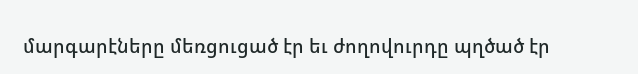մարգարէները մեռցուցած էր եւ ժողովուրդը պղծած էր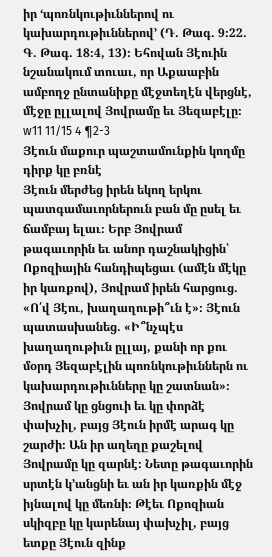իր ‘պոռնկութիւններով ու կախարդութիւններով’ (Դ. Թագ. 9։22. Գ. Թագ. 18։4, 13)։ Եհովան Յէուին նշանակում տուաւ, որ Աքաաբին ամբողջ ընտանիքը մէջտեղէն վերցնէ, մէջը ըլլալով Յովրամը եւ Յեզաբէլը։
w11 11/15 4 ¶2-3
Յէուն մաքուր պաշտամունքին կողմը դիրք կը բռնէ
Յէուն մերժեց իրեն եկող երկու պատգամաւորներուն բան մը ըսել եւ ճամբայ ելաւ։ Երբ Յովրամ թագաւորին եւ անոր դաշնակիցին՝ Ոքոզիային հանդիպեցաւ (ամէն մէկը իր կառքով), Յովրամ իրեն հարցուց. «Ո՛վ Յէու, խաղաղութի՞ւն է»։ Յէուն պատասխանեց. «Ի՞նչպէս խաղաղութիւն ըլլայ, քանի որ քու մօրդ Յեզաբէլին պոռնկութիւններն ու կախարդութիւնները կը շատնան»։ Յովրամ կը ցնցուի եւ կը փորձէ փախչիլ, բայց Յէուն իրմէ արագ կը շարժի։ Ան իր աղեղը քաշելով Յովրամը կը զարնէ։ Նետը թագաւորին սրտէն կ’անցնի եւ ան իր կառքին մէջ իյնալով կը մեռնի։ Թէեւ Ոքոզիան սկիզբը կը կարենայ փախչիլ, բայց ետքը Յէուն զինք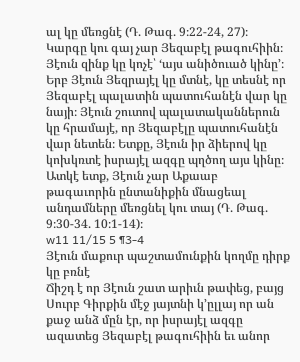ալ կը մեռցնէ (Դ. Թագ. 9։22-24, 27)։
Կարգը կու գայ չար Յեզաբէլ թագուհիին։ Յէուն զինք կը կոչէ՝ ‘այս անիծուած կինը’։ Երբ Յէուն Յեզրայէլ կը մտնէ, կը տեսնէ որ Յեզաբէլ պալատին պատուհանէն վար կը նայի։ Յէուն շուտով պալատականներուն կը հրամայէ, որ Յեզաբէլը պատուհանէն վար նետեն։ Ետքը, Յէուն իր ձիերով կը կոխկռտէ իսրայէլ ազգը պղծող այս կինը։ Ատկէ ետք, Յէուն չար Աքաաբ թագաւորին ընտանիքին մնացեալ անդամները մեռցնել կու տայ (Դ. Թագ. 9։30-34. 10։1-14)։
w11 11/15 5 ¶3-4
Յէուն մաքուր պաշտամունքին կողմը դիրք կը բռնէ
Ճիշդ է որ Յէուն շատ արիւն թափեց, բայց Սուրբ Գիրքին մէջ յայտնի կ’ըլլայ որ ան քաջ անձ մըն էր, որ իսրայէլ ազգը ազատեց Յեզաբէլ թագուհիին եւ անոր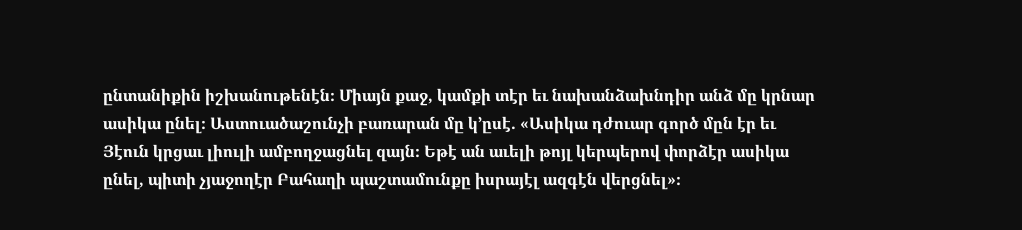ընտանիքին իշխանութենէն։ Միայն քաջ, կամքի տէր եւ նախանձախնդիր անձ մը կրնար ասիկա ընել։ Աստուածաշունչի բառարան մը կ’ըսէ. «Ասիկա դժուար գործ մըն էր եւ Յէուն կրցաւ լիուլի ամբողջացնել զայն։ Եթէ ան աւելի թոյլ կերպերով փորձէր ասիկա ընել, պիտի չյաջողէր Բահաղի պաշտամունքը իսրայէլ ազգէն վերցնել»։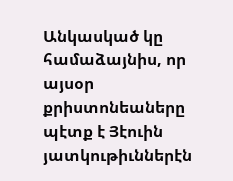Անկասկած կը համաձայնիս, որ այսօր քրիստոնեաները պէտք է Յէուին յատկութիւններէն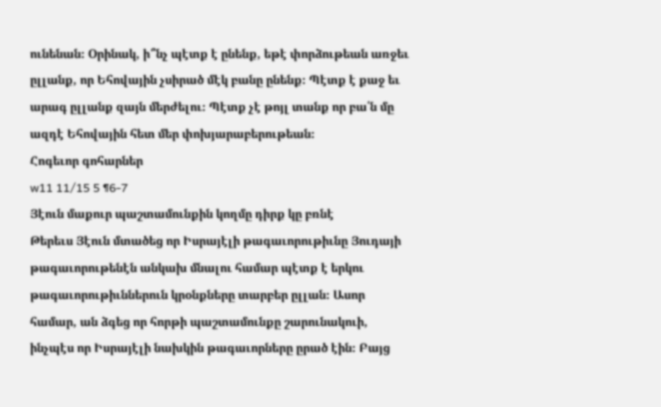ունենան։ Օրինակ, ի՞նչ պէտք է ընենք, եթէ փորձութեան առջեւ ըլլանք, որ Եհովային չսիրած մէկ բանը ընենք։ Պէտք է քաջ եւ արագ ըլլանք զայն մերժելու։ Պէտք չէ թոյլ տանք որ բա՛ն մը ազդէ Եհովային հետ մեր փոխյարաբերութեան։
Հոգեւոր գոհարներ
w11 11/15 5 ¶6-7
Յէուն մաքուր պաշտամունքին կողմը դիրք կը բռնէ
Թերեւս Յէուն մտածեց որ Իսրայէլի թագաւորութիւնը Յուդայի թագաւորութենէն անկախ մնալու համար պէտք է երկու թագաւորութիւններուն կրօնքները տարբեր ըլլան։ Ասոր համար, ան ձգեց որ հորթի պաշտամունքը շարունակուի, ինչպէս որ Իսրայէլի նախկին թագաւորները ըրած էին։ Բայց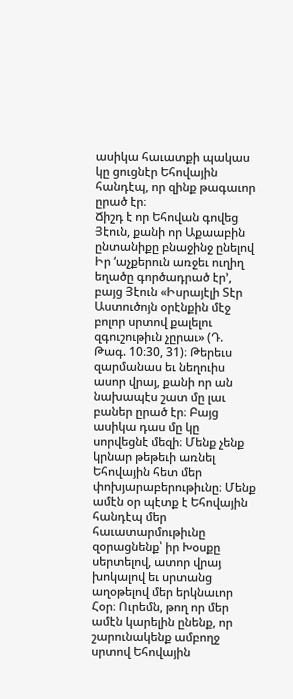ասիկա հաւատքի պակաս կը ցուցնէր Եհովային հանդէպ, որ զինք թագաւոր ըրած էր։
Ճիշդ է որ Եհովան գովեց Յէուն, քանի որ Աքաաբին ընտանիքը բնաջինջ ընելով Իր ‘աչքերուն առջեւ ուղիղ եղածը գործադրած էր’, բայց Յէուն «Իսրայէլի Տէր Աստուծոյն օրէնքին մէջ բոլոր սրտով քալելու զգուշութիւն չըրաւ» (Դ. Թագ. 10։30, 31)։ Թերեւս զարմանաս եւ նեղուիս ասոր վրայ, քանի որ ան նախապէս շատ մը լաւ բաներ ըրած էր։ Բայց ասիկա դաս մը կը սորվեցնէ մեզի։ Մենք չենք կրնար թեթեւի առնել Եհովային հետ մեր փոխյարաբերութիւնը։ Մենք ամէն օր պէտք է Եհովային հանդէպ մեր հաւատարմութիւնը զօրացնենք՝ իր Խօսքը սերտելով, ատոր վրայ խոկալով եւ սրտանց աղօթելով մեր երկնաւոր Հօր։ Ուրեմն, թող որ մեր ամէն կարելին ընենք, որ շարունակենք ամբողջ սրտով Եհովային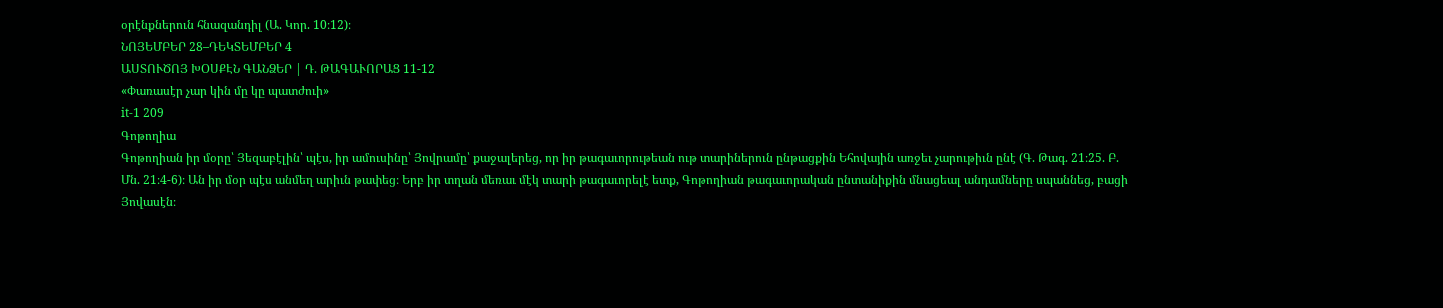օրէնքներուն հնազանդիլ (Ա. Կոր. 10։12)։
ՆՈՅԵՄԲԵՐ 28–ԴԵԿՏԵՄԲԵՐ 4
ԱՍՏՈՒԾՈՅ ԽՕՍՔԷՆ ԳԱՆՁԵՐ | Դ. ԹԱԳԱՒՈՐԱՑ 11-12
«Փառասէր չար կին մը կը պատժուի»
it-1 209
Գոթողիա
Գոթողիան իր մօրը՝ Յեզաբէլին՝ պէս, իր ամուսինը՝ Յովրամը՝ քաջալերեց, որ իր թագաւորութեան ութ տարիներուն ընթացքին Եհովային առջեւ չարութիւն ընէ (Գ. Թագ. 21։25. Բ. Մն. 21։4-6)։ Ան իր մօր պէս անմեղ արիւն թափեց։ Երբ իր տղան մեռաւ մէկ տարի թագաւորելէ ետք, Գոթողիան թագաւորական ընտանիքին մնացեալ անդամները սպաննեց, բացի Յովասէն։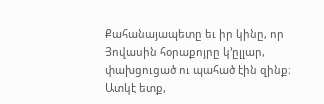Քահանայապետը եւ իր կինը, որ Յովասին հօրաքոյրը կ’ըլլար, փախցուցած ու պահած էին զինք։ Ատկէ ետք,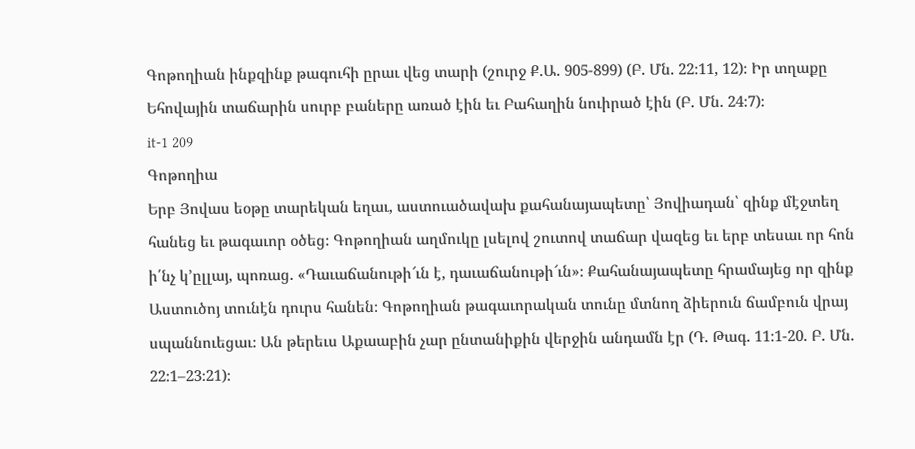Գոթողիան ինքզինք թագուհի ըրաւ վեց տարի (շուրջ Ք.Ա. 905-899) (Բ. Մն. 22։11, 12)։ Իր տղաքը Եհովային տաճարին սուրբ բաները առած էին եւ Բահաղին նուիրած էին (Բ. Մն. 24։7)։
it-1 209
Գոթողիա
Երբ Յովաս եօթը տարեկան եղաւ, աստուածավախ քահանայապետը՝ Յովիադան՝ զինք մէջտեղ հանեց եւ թագաւոր օծեց։ Գոթողիան աղմուկը լսելով շուտով տաճար վազեց եւ երբ տեսաւ որ հոն ի՛նչ կ’ըլլայ, պոռաց. «Դաւաճանութի՜ւն է, դաւաճանութի՜ւն»։ Քահանայապետը հրամայեց որ զինք Աստուծոյ տունէն դուրս հանեն։ Գոթողիան թագաւորական տունը մտնող ձիերուն ճամբուն վրայ սպաննուեցաւ։ Ան թերեւս Աքաաբին չար ընտանիքին վերջին անդամն էր (Դ. Թագ. 11։1-20. Բ. Մն. 22։1–23։21)։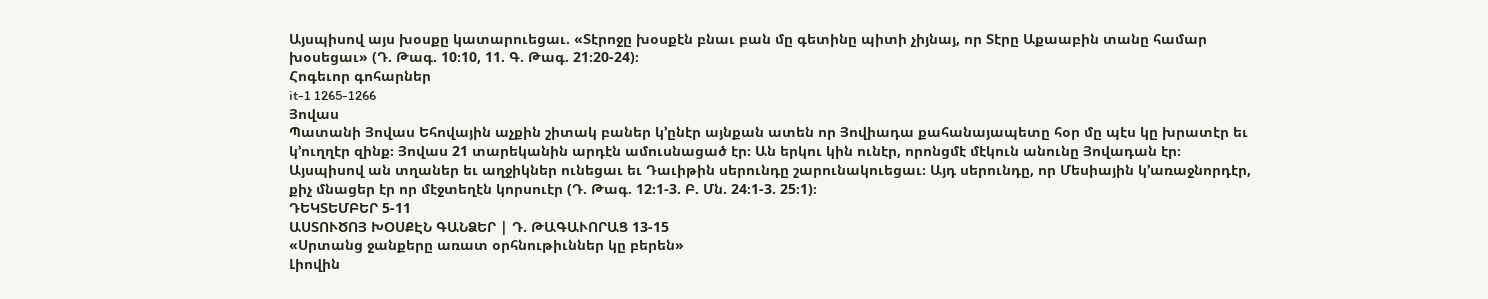Այսպիսով այս խօսքը կատարուեցաւ. «Տէրոջը խօսքէն բնաւ բան մը գետինը պիտի չիյնայ, որ Տէրը Աքաաբին տանը համար խօսեցաւ» (Դ. Թագ. 10։10, 11. Գ. Թագ. 21։20-24)։
Հոգեւոր գոհարներ
it-1 1265-1266
Յովաս
Պատանի Յովաս Եհովային աչքին շիտակ բաներ կ’ընէր այնքան ատեն որ Յովիադա քահանայապետը հօր մը պէս կը խրատէր եւ կ’ուղղէր զինք։ Յովաս 21 տարեկանին արդէն ամուսնացած էր։ Ան երկու կին ունէր, որոնցմէ մէկուն անունը Յովադան էր։ Այսպիսով ան տղաներ եւ աղջիկներ ունեցաւ եւ Դաւիթին սերունդը շարունակուեցաւ։ Այդ սերունդը, որ Մեսիային կ’առաջնորդէր, քիչ մնացեր էր որ մէջտեղէն կորսուէր (Դ. Թագ. 12։1-3. Բ. Մն. 24։1-3. 25։1)։
ԴԵԿՏԵՄԲԵՐ 5-11
ԱՍՏՈՒԾՈՅ ԽՕՍՔԷՆ ԳԱՆՁԵՐ | Դ. ԹԱԳԱՒՈՐԱՑ 13-15
«Սրտանց ջանքերը առատ օրհնութիւններ կը բերեն»
Լիովին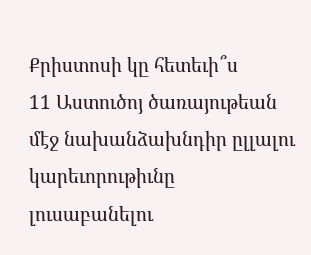Քրիստոսի կը հետեւի՞ս
11 Աստուծոյ ծառայութեան մէջ նախանձախնդիր ըլլալու կարեւորութիւնը լուսաբանելու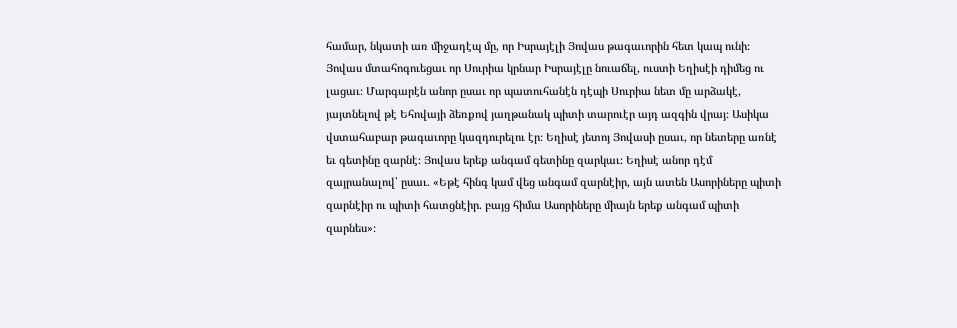համար, նկատի առ միջադէպ մը, որ Իսրայէլի Յովաս թագաւորին հետ կապ ունի։ Յովաս մտահոգուեցաւ որ Սուրիա կրնար Իսրայէլը նուաճել, ուստի Եղիսէի դիմեց ու լացաւ։ Մարգարէն անոր ըսաւ որ պատուհանէն դէպի Սուրիա նետ մը արձակէ, յայտնելով թէ Եհովայի ձեռքով յաղթանակ պիտի տարուէր այդ ազգին վրայ։ Ասիկա վստահաբար թագաւորը կազդուրելու էր։ Եղիսէ յետոյ Յովասի ըսաւ, որ նետերը առնէ եւ գետինը զարնէ։ Յովաս երեք անգամ գետինը զարկաւ։ Եղիսէ անոր դէմ զայրանալով՝ ըսաւ. «Եթէ հինգ կամ վեց անգամ զարնէիր, այն ատեն Ասորիները պիտի զարնէիր ու պիտի հատցնէիր. բայց հիմա Ասորիները միայն երեք անգամ պիտի զարնես»։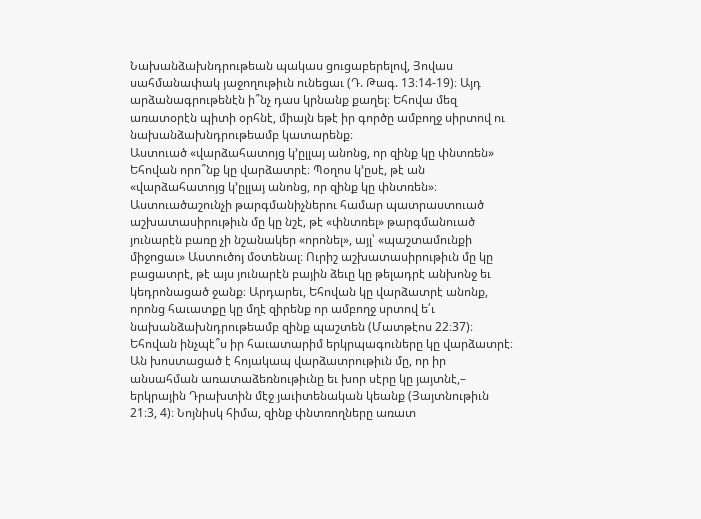Նախանձախնդրութեան պակաս ցուցաբերելով, Յովաս սահմանափակ յաջողութիւն ունեցաւ (Դ. Թագ. 13։14-19)։ Այդ արձանագրութենէն ի՞նչ դաս կրնանք քաղել։ Եհովա մեզ առատօրէն պիտի օրհնէ, միայն եթէ իր գործը ամբողջ սիրտով ու նախանձախնդրութեամբ կատարենք։
Աստուած «վարձահատոյց կ’ըլլայ անոնց, որ զինք կը փնտռեն»
Եհովան որո՞նք կը վարձատրէ։ Պօղոս կ’ըսէ, թէ ան «վարձահատոյց կ’ըլլայ անոնց, որ զինք կը փնտռեն»։ Աստուածաշունչի թարգմանիչներու համար պատրաստուած աշխատասիրութիւն մը կը նշէ, թէ «փնտռել» թարգմանուած յունարէն բառը չի նշանակեր «որոնել», այլ՝ «պաշտամունքի միջոցաւ» Աստուծոյ մօտենալ։ Ուրիշ աշխատասիրութիւն մը կը բացատրէ, թէ այս յունարէն բային ձեւը կը թելադրէ անխոնջ եւ կեդրոնացած ջանք։ Արդարեւ, Եհովան կը վարձատրէ անոնք, որոնց հաւատքը կը մղէ զիրենք որ ամբողջ սրտով ե՛ւ նախանձախնդրութեամբ զինք պաշտեն (Մատթէոս 22։37)։
Եհովան ինչպէ՞ս իր հաւատարիմ երկրպագուները կը վարձատրէ։ Ան խոստացած է հոյակապ վարձատրութիւն մը, որ իր անսահման առատաձեռնութիւնը եւ խոր սէրը կը յայտնէ,– երկրային Դրախտին մէջ յաւիտենական կեանք (Յայտնութիւն 21։3, 4)։ Նոյնիսկ հիմա, զինք փնտռողները առատ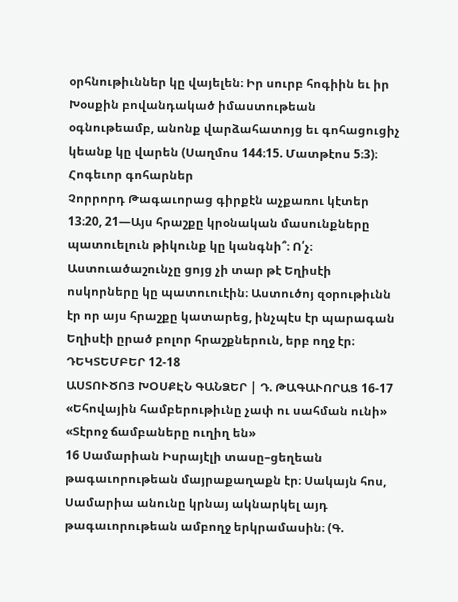օրհնութիւններ կը վայելեն։ Իր սուրբ հոգիին եւ իր Խօսքին բովանդակած իմաստութեան օգնութեամբ, անոնք վարձահատոյց եւ գոհացուցիչ կեանք կը վարեն (Սաղմոս 144։15. Մատթէոս 5։3)։
Հոգեւոր գոհարներ
Չորրորդ Թագաւորաց գիրքէն աչքառու կէտեր
13։20, 21—Այս հրաշքը կրօնական մասունքները պատուելուն թիկունք կը կանգնի՞։ Ո՛չ։ Աստուածաշունչը ցոյց չի տար թէ Եղիսէի ոսկորները կը պատուուէին։ Աստուծոյ զօրութիւնն էր որ այս հրաշքը կատարեց, ինչպէս էր պարագան Եղիսէի ըրած բոլոր հրաշքներուն, երբ ողջ էր։
ԴԵԿՏԵՄԲԵՐ 12-18
ԱՍՏՈՒԾՈՅ ԽՕՍՔԷՆ ԳԱՆՁԵՐ | Դ. ԹԱԳԱՒՈՐԱՑ 16-17
«Եհովային համբերութիւնը չափ ու սահման ունի»
«Տէրոջ ճամբաները ուղիղ են»
16 Սամարիան Իսրայէլի տասը–ցեղեան թագաւորութեան մայրաքաղաքն էր։ Սակայն հոս, Սամարիա անունը կրնայ ակնարկել այդ թագաւորութեան ամբողջ երկրամասին։ (Գ.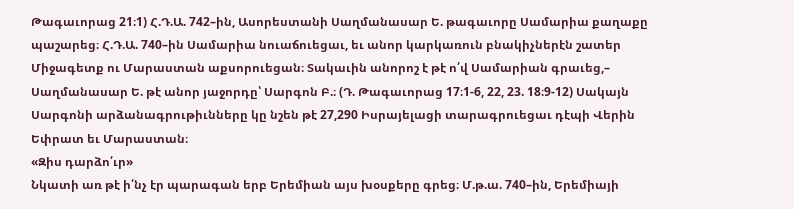Թագաւորաց 21։1) Հ.Դ.Ա. 742–ին, Ասորեստանի Սաղմանասար Ե. թագաւորը Սամարիա քաղաքը պաշարեց։ Հ.Դ.Ա. 740–ին Սամարիա նուաճուեցաւ, եւ անոր կարկառուն բնակիչներէն շատեր Միջագետք ու Մարաստան աքսորուեցան։ Տակաւին անորոշ է թէ ո՛վ Սամարիան գրաւեց,– Սաղմանասար Ե. թէ անոր յաջորդը՝ Սարգոն Բ.։ (Դ. Թագաւորաց 17։1-6, 22, 23. 18։9-12) Սակայն Սարգոնի արձանագրութիւնները կը նշեն թէ 27,290 Իսրայելացի տարագրուեցաւ դէպի Վերին Եփրատ եւ Մարաստան։
«Զիս դարձո՛ւր»
Նկատի առ թէ ի՛նչ էր պարագան երբ Երեմիան այս խօսքերը գրեց։ Մ.թ.ա. 740–ին, Երեմիայի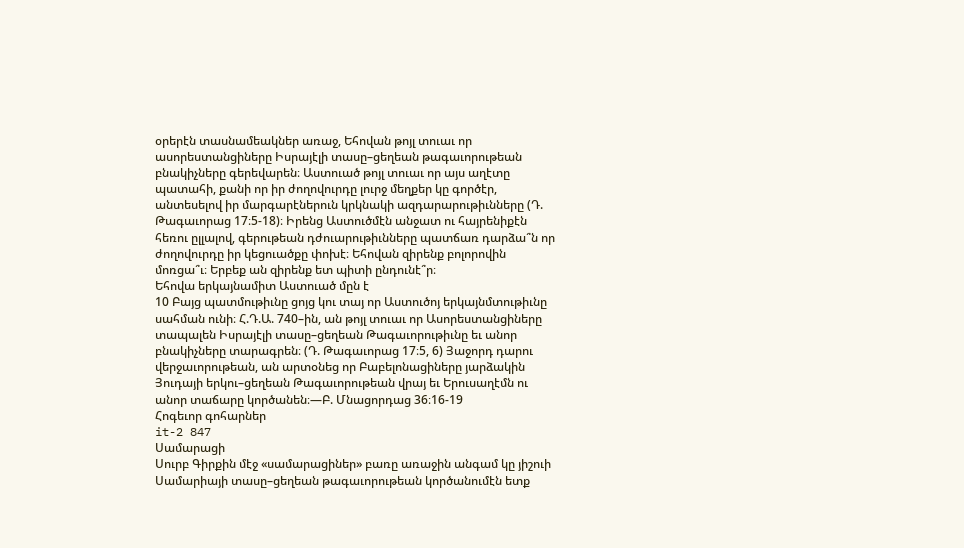օրերէն տասնամեակներ առաջ, Եհովան թոյլ տուաւ որ ասորեստանցիները Իսրայէլի տասը–ցեղեան թագաւորութեան բնակիչները գերեվարեն։ Աստուած թոյլ տուաւ որ այս աղէտը պատահի, քանի որ իր ժողովուրդը լուրջ մեղքեր կը գործէր, անտեսելով իր մարգարէներուն կրկնակի ազդարարութիւնները (Դ. Թագաւորաց 17։5-18)։ Իրենց Աստուծմէն անջատ ու հայրենիքէն հեռու ըլլալով, գերութեան դժուարութիւնները պատճառ դարձա՞ն որ ժողովուրդը իր կեցուածքը փոխէ։ Եհովան զիրենք բոլորովին մոռցա՞ւ։ Երբեք ան զիրենք ետ պիտի ընդունէ՞ր։
Եհովա երկայնամիտ Աստուած մըն է
10 Բայց պատմութիւնը ցոյց կու տայ որ Աստուծոյ երկայնմտութիւնը սահման ունի։ Հ.Դ.Ա. 740–ին, ան թոյլ տուաւ որ Ասորեստանցիները տապալեն Իսրայէլի տասը–ցեղեան Թագաւորութիւնը եւ անոր բնակիչները տարագրեն։ (Դ. Թագաւորաց 17։5, 6) Յաջորդ դարու վերջաւորութեան, ան արտօնեց որ Բաբելոնացիները յարձակին Յուդայի երկու–ցեղեան Թագաւորութեան վրայ եւ Երուսաղէմն ու անոր տաճարը կործանեն։—Բ. Մնացորդաց 36։16-19
Հոգեւոր գոհարներ
it-2 847
Սամարացի
Սուրբ Գիրքին մէջ «սամարացիներ» բառը առաջին անգամ կը յիշուի Սամարիայի տասը–ցեղեան թագաւորութեան կործանումէն ետք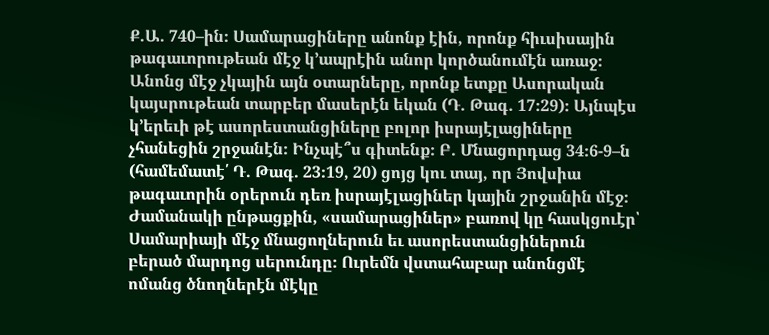Ք.Ա. 740–ին։ Սամարացիները անոնք էին, որոնք հիւսիսային թագաւորութեան մէջ կ’ապրէին անոր կործանումէն առաջ։ Անոնց մէջ չկային այն օտարները, որոնք ետքը Ասորական կայսրութեան տարբեր մասերէն եկան (Դ. Թագ. 17։29)։ Այնպէս կ’երեւի թէ ասորեստանցիները բոլոր իսրայէլացիները չհանեցին շրջանէն։ Ինչպէ՞ս գիտենք։ Բ. Մնացորդաց 34։6-9–ն (համեմատէ՛ Դ. Թագ. 23։19, 20) ցոյց կու տայ, որ Յովսիա թագաւորին օրերուն դեռ իսրայէլացիներ կային շրջանին մէջ։ Ժամանակի ընթացքին, «սամարացիներ» բառով կը հասկցուէր՝ Սամարիայի մէջ մնացողներուն եւ ասորեստանցիներուն բերած մարդոց սերունդը։ Ուրեմն վստահաբար անոնցմէ ոմանց ծնողներէն մէկը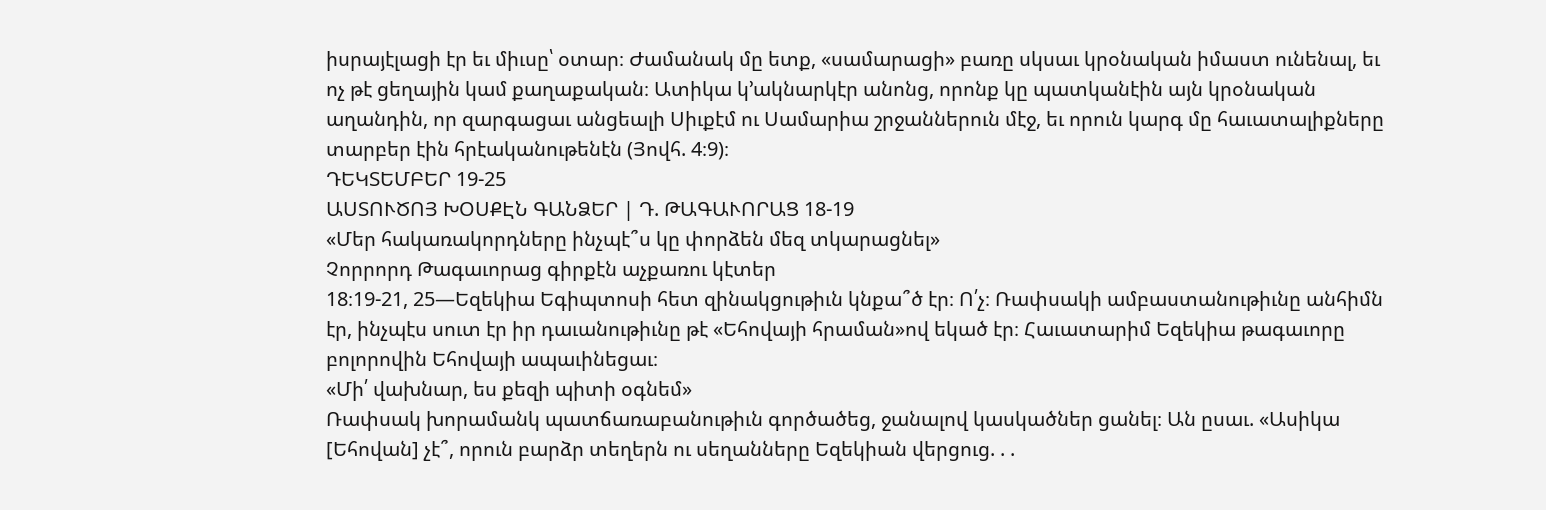իսրայէլացի էր եւ միւսը՝ օտար։ Ժամանակ մը ետք, «սամարացի» բառը սկսաւ կրօնական իմաստ ունենալ, եւ ոչ թէ ցեղային կամ քաղաքական։ Ատիկա կ’ակնարկէր անոնց, որոնք կը պատկանէին այն կրօնական աղանդին, որ զարգացաւ անցեալի Սիւքէմ ու Սամարիա շրջաններուն մէջ, եւ որուն կարգ մը հաւատալիքները տարբեր էին հրէականութենէն (Յովհ. 4։9)։
ԴԵԿՏԵՄԲԵՐ 19-25
ԱՍՏՈՒԾՈՅ ԽՕՍՔԷՆ ԳԱՆՁԵՐ | Դ. ԹԱԳԱՒՈՐԱՑ 18-19
«Մեր հակառակորդները ինչպէ՞ս կը փորձեն մեզ տկարացնել»
Չորրորդ Թագաւորաց գիրքէն աչքառու կէտեր
18։19-21, 25—Եզեկիա Եգիպտոսի հետ զինակցութիւն կնքա՞ծ էր։ Ո՛չ։ Ռափսակի ամբաստանութիւնը անհիմն էր, ինչպէս սուտ էր իր դաւանութիւնը թէ «Եհովայի հրաման»ով եկած էր։ Հաւատարիմ Եզեկիա թագաւորը բոլորովին Եհովայի ապաւինեցաւ։
«Մի՛ վախնար, ես քեզի պիտի օգնեմ»
Ռափսակ խորամանկ պատճառաբանութիւն գործածեց, ջանալով կասկածներ ցանել։ Ան ըսաւ. «Ասիկա [Եհովան] չէ՞, որուն բարձր տեղերն ու սեղանները Եզեկիան վերցուց. . .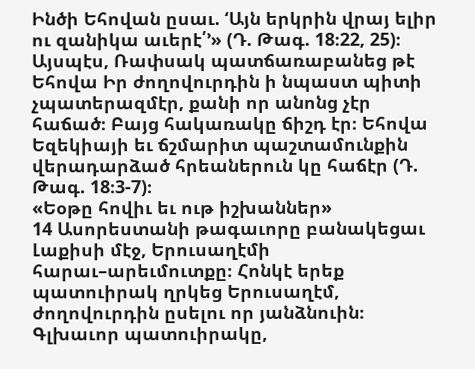Ինծի Եհովան ըսաւ. ‘Այն երկրին վրայ ելիր ու զանիկա աւերէ՛’» (Դ. Թագ. 18։22, 25)։ Այսպէս, Ռափսակ պատճառաբանեց թէ Եհովա Իր ժողովուրդին ի նպաստ պիտի չպատերազմէր, քանի որ անոնց չէր հաճած։ Բայց հակառակը ճիշդ էր։ Եհովա Եզեկիայի եւ ճշմարիտ պաշտամունքին վերադարձած հրեաներուն կը հաճէր (Դ. Թագ. 18։3-7)։
«Եօթը հովիւ եւ ութ իշխաններ»
14 Ասորեստանի թագաւորը բանակեցաւ Լաքիսի մէջ, Երուսաղէմի հարաւ–արեւմուտքը։ Հոնկէ երեք պատուիրակ ղրկեց Երուսաղէմ, ժողովուրդին ըսելու որ յանձնուին։ Գլխաւոր պատուիրակը,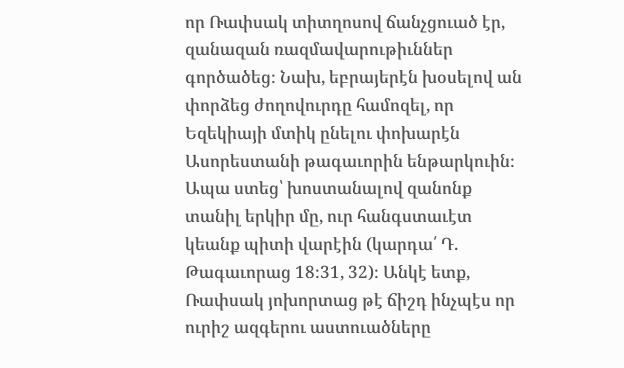որ Ռափսակ տիտղոսով ճանչցուած էր, զանազան ռազմավարութիւններ գործածեց։ Նախ, եբրայերէն խօսելով ան փորձեց ժողովուրդը համոզել, որ Եզեկիայի մտիկ ընելու փոխարէն Ասորեստանի թագաւորին ենթարկուին։ Ապա ստեց՝ խոստանալով զանոնք տանիլ երկիր մը, ուր հանգստաւէտ կեանք պիտի վարէին (կարդա՛ Դ. Թագաւորաց 18։31, 32)։ Անկէ ետք, Ռափսակ յոխորտաց թէ ճիշդ ինչպէս որ ուրիշ ազգերու աստուածները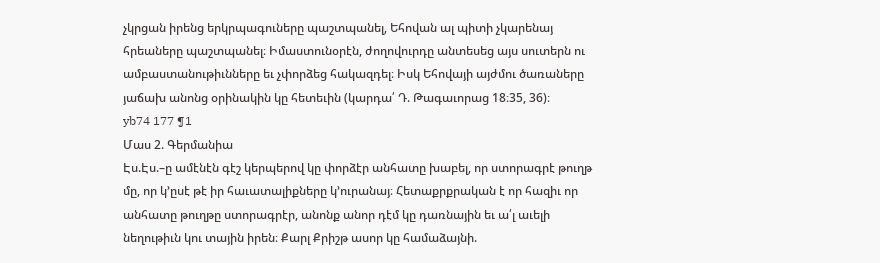չկրցան իրենց երկրպագուները պաշտպանել, Եհովան ալ պիտի չկարենայ հրեաները պաշտպանել։ Իմաստունօրէն, ժողովուրդը անտեսեց այս սուտերն ու ամբաստանութիւնները եւ չփորձեց հակազդել։ Իսկ Եհովայի այժմու ծառաները յաճախ անոնց օրինակին կը հետեւին (կարդա՛ Դ. Թագաւորաց 18։35, 36)։
yb74 177 ¶1
Մաս 2. Գերմանիա
Էս.Էս.–ը ամէնէն գէշ կերպերով կը փորձէր անհատը խաբել, որ ստորագրէ թուղթ մը, որ կ’ըսէ թէ իր հաւատալիքները կ’ուրանայ։ Հետաքրքրական է որ հազիւ որ անհատը թուղթը ստորագրէր, անոնք անոր դէմ կը դառնային եւ ա՛լ աւելի նեղութիւն կու տային իրեն։ Քարլ Քրիշթ ասոր կը համաձայնի.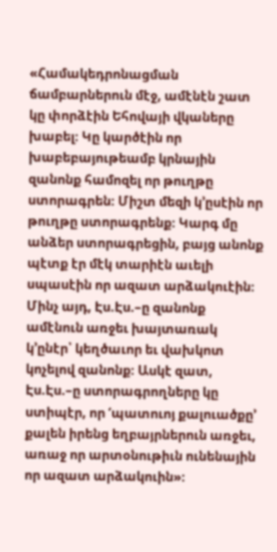«Համակեդրոնացման ճամբարներուն մէջ, ամէնէն շատ կը փորձէին Եհովայի վկաները խաբել։ Կը կարծէին որ խաբեբայութեամբ կրնային զանոնք համոզել որ թուղթը ստորագրեն։ Միշտ մեզի կ’ըսէին որ թուղթը ստորագրենք։ Կարգ մը անձեր ստորագրեցին, բայց անոնք պէտք էր մէկ տարիէն աւելի սպասէին որ ազատ արձակուէին։ Մինչ այդ, Էս.Էս.–ը զանոնք ամէնուն առջեւ խայտառակ կ’ընէր՝ կեղծաւոր եւ վախկոտ կոչելով զանոնք։ Ասկէ զատ, Էս.Էս.–ը ստորագրողները կը ստիպէր, որ ‘պատուոյ քալուածքը’ քալեն իրենց եղբայրներուն առջեւ, առաջ որ արտօնութիւն ունենային որ ազատ արձակուին»։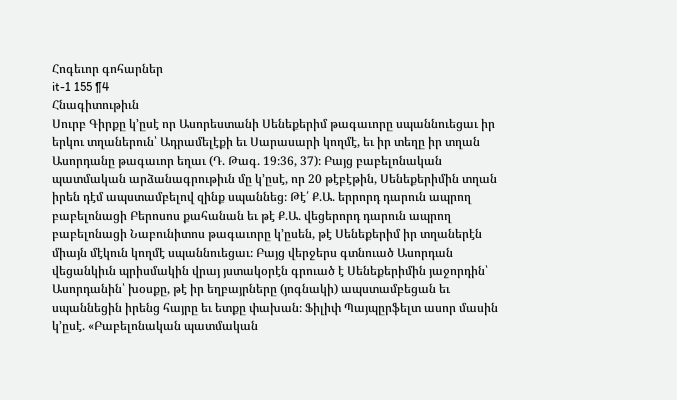Հոգեւոր գոհարներ
it-1 155 ¶4
Հնագիտութիւն
Սուրբ Գիրքը կ’ըսէ որ Ասորեստանի Սենեքերիմ թագաւորը սպաննուեցաւ իր երկու տղաներուն՝ Ադրամելէքի եւ Սարասարի կողմէ, եւ իր տեղը իր տղան Ասորդանը թագաւոր եղաւ (Դ. Թագ. 19։36, 37)։ Բայց բաբելոնական պատմական արձանագրութիւն մը կ’ըսէ, որ 20 թէբէթին, Սենեքերիմին տղան իրեն դէմ ապստամբելով զինք սպաննեց։ Թէ՛ Ք.Ա. երրորդ դարուն ապրող բաբելոնացի Բերոսոս քահանան եւ թէ Ք.Ա. վեցերորդ դարուն ապրող բաբելոնացի Նաբունիտոս թագաւորը կ’ըսեն, թէ Սենեքերիմ իր տղաներէն միայն մէկուն կողմէ սպաննուեցաւ։ Բայց վերջերս գտնուած Ասորդան վեցանկիւն պրիսմակին վրայ յստակօրէն գրուած է Սենեքերիմին յաջորդին՝ Ասորդանին՝ խօսքը, թէ իր եղբայրները (յոգնակի) ապստամբեցան եւ սպաննեցին իրենց հայրը եւ ետքը փախան։ Ֆիլիփ Պայպըրֆելտ ասոր մասին կ’ըսէ. «Բաբելոնական պատմական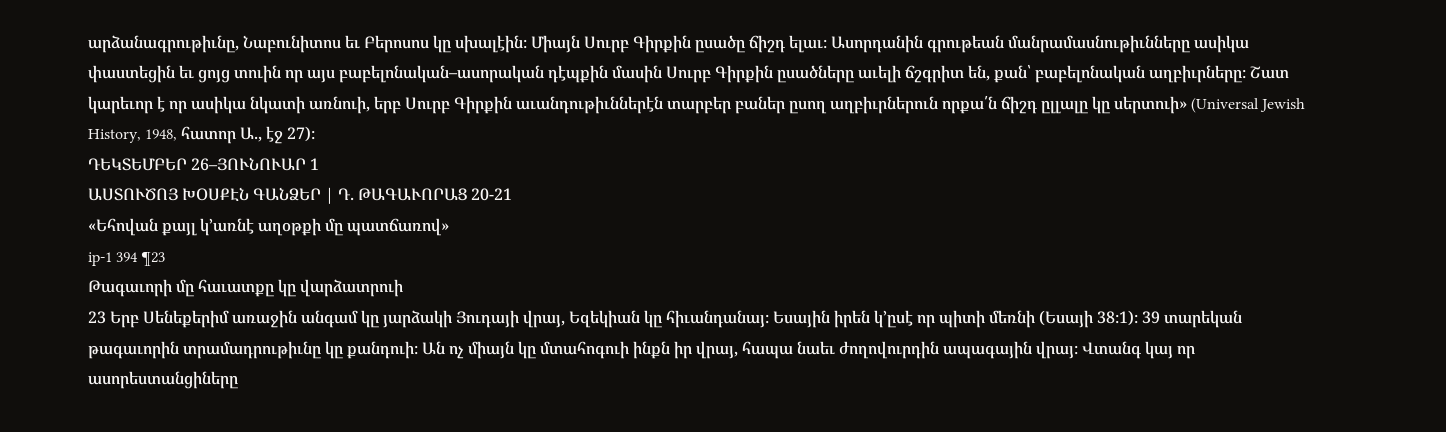արձանագրութիւնը, Նաբունիտոս եւ Բերոսոս կը սխալէին։ Միայն Սուրբ Գիրքին ըսածը ճիշդ ելաւ։ Ասորդանին գրութեան մանրամասնութիւնները ասիկա փաստեցին եւ ցոյց տուին որ այս բաբելոնական–ասորական դէպքին մասին Սուրբ Գիրքին ըսածները աւելի ճշգրիտ են, քան՝ բաբելոնական աղբիւրները։ Շատ կարեւոր է որ ասիկա նկատի առնուի, երբ Սուրբ Գիրքին աւանդութիւններէն տարբեր բաներ ըսող աղբիւրներուն որքա՛ն ճիշդ ըլլալը կը սերտուի» (Universal Jewish History, 1948, հատոր Ա., էջ 27)։
ԴԵԿՏԵՄԲԵՐ 26–ՅՈՒՆՈՒԱՐ 1
ԱՍՏՈՒԾՈՅ ԽՕՍՔԷՆ ԳԱՆՁԵՐ | Դ. ԹԱԳԱՒՈՐԱՑ 20-21
«Եհովան քայլ կ’առնէ աղօթքի մը պատճառով»
ip-1 394 ¶23
Թագաւորի մը հաւատքը կը վարձատրուի
23 Երբ Սենեքերիմ առաջին անգամ կը յարձակի Յուդայի վրայ, Եզեկիան կը հիւանդանայ։ Եսային իրեն կ’ըսէ որ պիտի մեռնի (Եսայի 38։1)։ 39 տարեկան թագաւորին տրամադրութիւնը կը քանդուի։ Ան ոչ միայն կը մտահոգուի ինքն իր վրայ, հապա նաեւ ժողովուրդին ապագային վրայ։ Վտանգ կայ որ ասորեստանցիները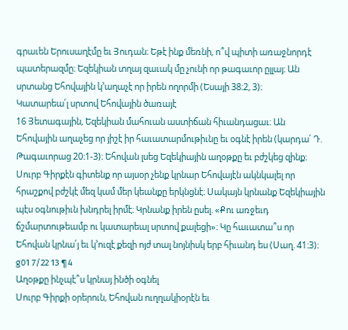գրաւեն Երուսաղէմը եւ Յուդան։ Եթէ ինք մեռնի, ո՞վ պիտի առաջնորդէ պատերազմը։ Եզեկիան տղայ զաւակ մը չունի որ թագաւոր ըլլայ։ Ան սրտանց Եհովային կ’աղաչէ որ իրեն ողորմի (Եսայի 38։2, 3)։
Կատարեա՛լ սրտով Եհովային ծառայէ
16 Յետագային, Եզեկիան մահուան աստիճան հիւանդացաւ։ Ան Եհովային աղաչեց որ յիշէ իր հաւատարմութիւնը եւ օգնէ իրեն (կարդա՛ Դ. Թագաւորաց 20։1-3)։ Եհովան լսեց Եզեկիային աղօթքը եւ բժշկեց զինք։ Սուրբ Գիրքէն գիտենք որ այսօր չենք կրնար Եհովայէն ակնկալել որ հրաշքով բժշկէ մեզ կամ մեր կեանքը երկնցնէ։ Սակայն կրնանք Եզեկիային պէս օգնութիւն խնդրել իրմէ։ Կրնանք իրեն ըսել. «Քու առջեւդ ճշմարտութեամբ ու կատարեալ սրտով քալեցի»։ Կը հաւատա՞ս որ Եհովան կրնա՛յ եւ կ’ուզէ քեզի ոյժ տալ նոյնիսկ երբ հիւանդ ես (Սաղ. 41։3)։
g01 7/22 13 ¶4
Աղօթքը ինչպէ՞ս կրնայ ինծի օգնել
Սուրբ Գիրքի օրերուն, Եհովան ուղղակիօրէն եւ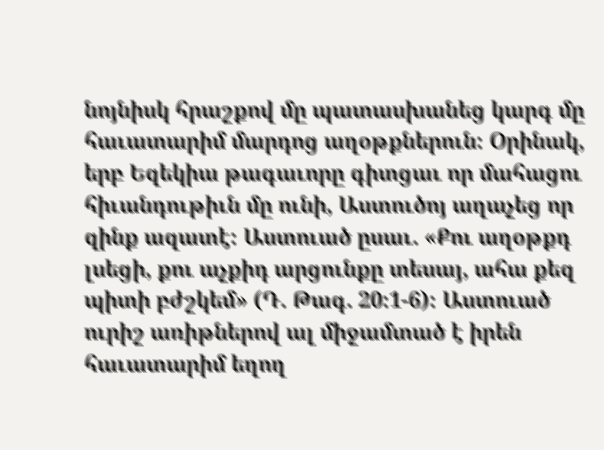նոյնիսկ հրաշքով մը պատասխանեց կարգ մը հաւատարիմ մարդոց աղօթքներուն։ Օրինակ, երբ Եզեկիա թագաւորը գիտցաւ որ մահացու հիւանդութիւն մը ունի, Աստուծոյ աղաչեց որ զինք ազատէ։ Աստուած ըսաւ. «Քու աղօթքդ լսեցի, քու աչքիդ արցունքը տեսայ, ահա քեզ պիտի բժշկեմ» (Դ. Թագ. 20։1-6)։ Աստուած ուրիշ առիթներով ալ միջամտած է իրեն հաւատարիմ եղող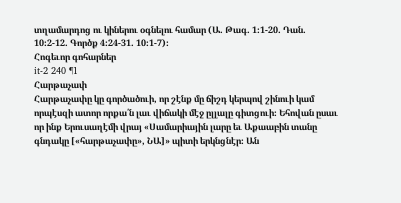տղամարդոց ու կիներու օգնելու համար (Ա. Թագ. 1։1-20. Դան. 10։2-12. Գործք 4։24-31. 10։1-7)։
Հոգեւոր գոհարներ
it-2 240 ¶1
Հարթաչափ
Հարթաչափը կը գործածուի, որ շէնք մը ճիշդ կերպով շինուի կամ որպէսզի ատոր որքա՛ն լաւ վիճակի մէջ ըլլալը գիտցուի։ Եհովան ըսաւ որ ինք Երուսաղէմի վրայ «Սամարիային լարը եւ Աքաաբին տանը գնդակը [«հարթաչափը», ՆԱ]» պիտի երկնցնէր։ Ան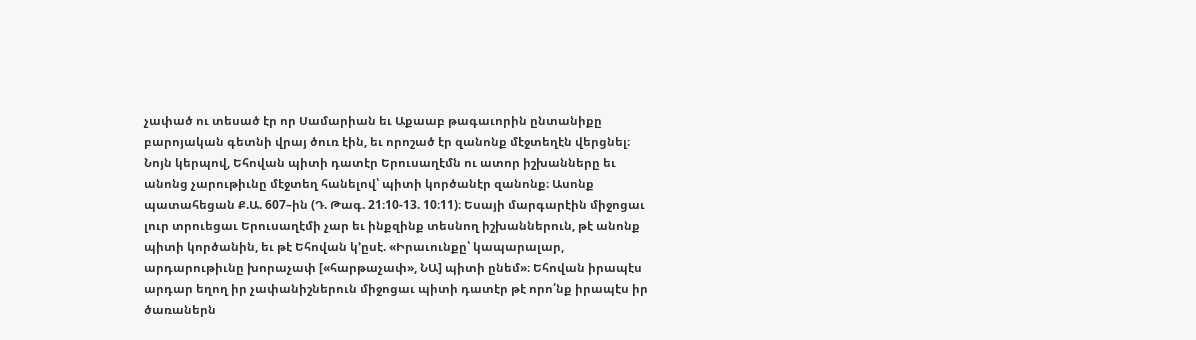չափած ու տեսած էր որ Սամարիան եւ Աքաաբ թագաւորին ընտանիքը բարոյական գետնի վրայ ծուռ էին, եւ որոշած էր զանոնք մէջտեղէն վերցնել։ Նոյն կերպով, Եհովան պիտի դատէր Երուսաղէմն ու ատոր իշխանները եւ անոնց չարութիւնը մէջտեղ հանելով՝ պիտի կործանէր զանոնք։ Ասոնք պատահեցան Ք.Ա. 607–ին (Դ. Թագ. 21։10-13. 10։11)։ Եսայի մարգարէին միջոցաւ լուր տրուեցաւ Երուսաղէմի չար եւ ինքզինք տեսնող իշխաններուն, թէ անոնք պիտի կործանին, եւ թէ Եհովան կ’ըսէ. «Իրաւունքը՝ կապարալար, արդարութիւնը խորաչափ [«հարթաչափ», ՆԱ] պիտի ընեմ»։ Եհովան իրապէս արդար եղող իր չափանիշներուն միջոցաւ պիտի դատէր թէ որո՛նք իրապէս իր ծառաներն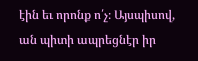էին եւ որոնք ո՛չ։ Այսպիսով, ան պիտի ապրեցնէր իր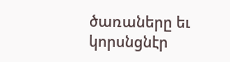ծառաները եւ կորսնցնէր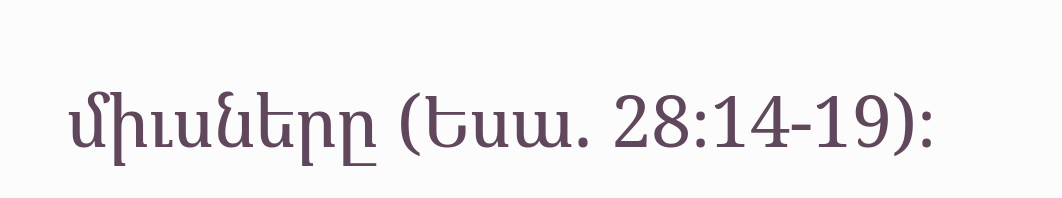միւսները (Եսա. 28։14-19)։